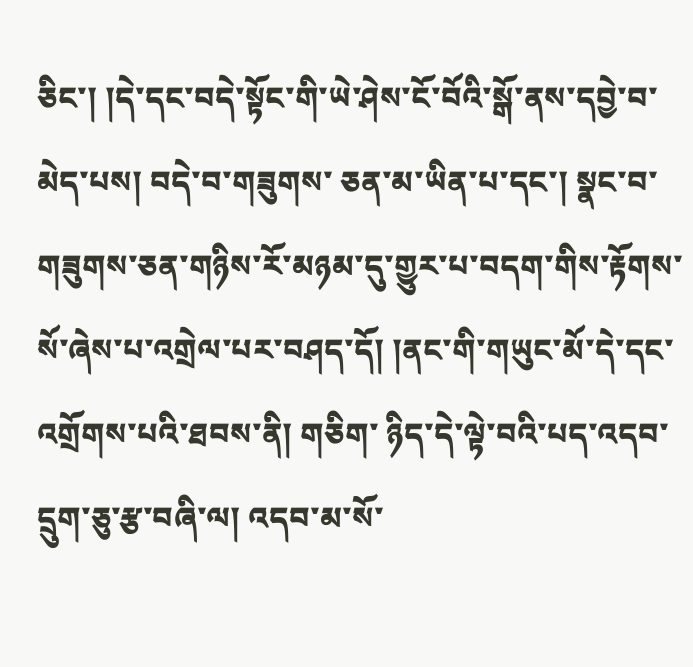ཅིང་། །དེ་དང་བདེ་སྟོང་གི་ཡེ་ཤེས་ངོ་བོའི་སྒོ་ནས་དབྱེ་བ་མེད་པས། བདེ་བ་གཟུགས་ ཅན་མ་ཡིན་པ་དང་། སྣང་བ་གཟུགས་ཅན་གཉིས་རོ་མཉམ་དུ་གྱུར་པ་བདག་གིས་རྟོགས་ སོ་ཞེས་པ་འགྲེལ་པར་བཤད་དོ། །ནང་གི་གཡུང་མོ་དེ་དང་འགྲོགས་པའི་ཐབས་ནི། གཅིག་ ཉིད་དེ་ལྟེ་བའི་པད་འདབ་དྲུག་ཅུ་རྩ་བཞི་ལ། འདབ་མ་སོ་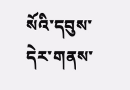སོའི་དབུས་དེར་གནས་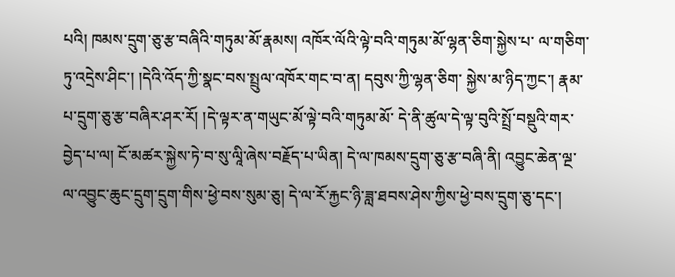པའི། ཁམས་དྲུག་ཅུ་རྩ་བཞིའི་གཏུམ་མོ་རྣམས། འཁོར་ལོའི་ལྟེ་བའི་གཏུམ་མོ་ལྷན་ཅིག་སྐྱེས་པ་ ལ་གཅིག་ཏུ་འདྲེས་ཤིང་། །དེའི་འོད་ཀྱི་སྣང་བས་སྤྲུལ་འཁོར་གང་བ་ན། དབུས་ཀྱི་ལྷན་ཅིག་ སྐྱེས་མ་ཉིད་ཀྱང་། རྣམ་པ་དྲུག་ཅུ་རྩ་བཞིར་ཤར་རོ། །དེ་ལྟར་ན་གཡུང་མོ་ལྟེ་བའི་གཏུམ་མོ་ དེ་ནི་ཚུལ་དེ་ལྟ་བུའི་སྤྲོ་བསྡུའི་གར་བྱེད་པ་ལ། ངོ་མཚར་སྐྱེས་ཏེ་བ་སུ་ལཱི་ཞེས་བརྗོད་པ་ཡིན། དེ་ལ་ཁམས་དྲུག་ཅུ་རྩ་བཞི་ནི། འབྱུང་ཆེན་ལྔ་ལ་འབྱུང་ཆུང་དྲུག་དྲུག་གིས་ཕྱེ་བས་སུམ་ཅུ། དེ་ལ་རོ་རྐྱང་ཉི་ཟླ་ཐབས་ཤེས་ཀྱིས་ཕྱེ་བས་དྲུག་ཅུ་དང་།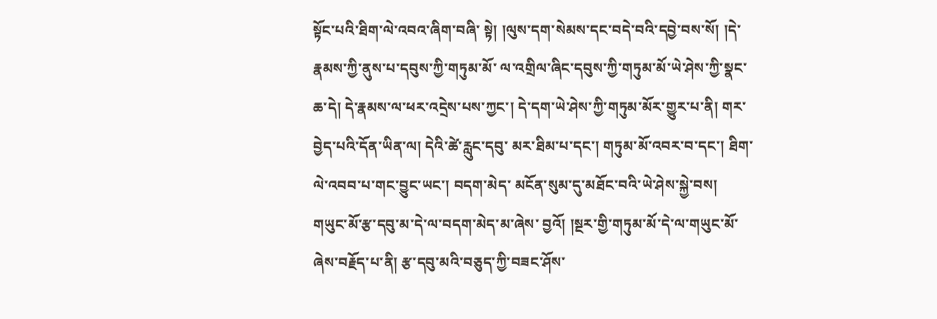སྟོང་པའི་ཐིག་ལེ་འབའ་ཞིག་བཞི་ སྟེ། །ལུས་དག་སེམས་དང་བདེ་བའི་དབྱེ་བས་སོ། །དེ་རྣམས་ཀྱི་ནུས་པ་དབུས་ཀྱི་གཏུམ་མོ་ ལ་འགྲིལ་ཞིང་དབུས་ཀྱི་གཏུམ་མོ་ཡེ་ཤེས་ཀྱི་སྣང་ཆ་དེ། དེ་རྣམས་ལ་ཕར་འདྲེས་པས་ཀྱང་། དེ་དག་ཡེ་ཤེས་ཀྱི་གཏུམ་མོར་གྱུར་པ་ནི། གར་བྱེད་པའི་དོན་ཡིན་ལ། དེའི་ཚེ་རླུང་དབུ་ མར་ཐིམ་པ་དང་། གཏུམ་མོ་འབར་བ་དང་། ཐིག་ལེ་འབབ་པ་གང་བྱུང་ཡང་། བདག་མེད་ མངོན་སུམ་དུ་མཐོང་བའི་ཡེ་ཤེས་སྐྱེ་བས། གཡུང་མོ་རྩ་དབུ་མ་དེ་ལ་བདག་མེད་མ་ཞེས་ བྱའོ། །སྔར་གྱི་གཏུམ་མོ་དེ་ལ་གཡུང་མོ་ཞེས་བརྗོད་པ་ནི། རྩ་དབུ་མའི་བཅུད་ཀྱི་བཟང་ཤོས་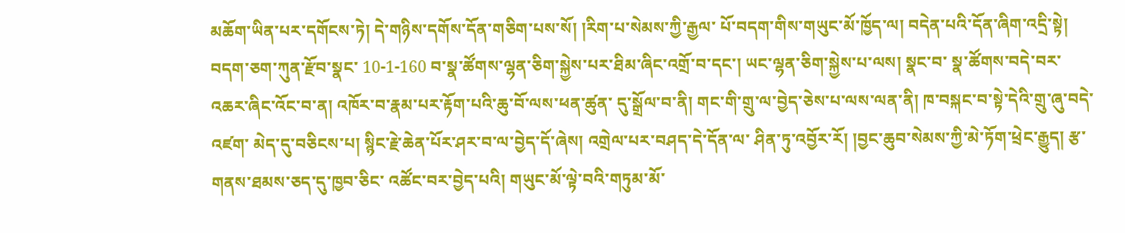མཆོག་ཡིན་པར་དགོངས་ཏེ། དེ་གཉིས་དགོས་དོན་གཅིག་པས་སོ། །རིག་པ་སེམས་ཀྱི་རྒྱལ་ པོ་བདག་གིས་གཡུང་མོ་ཁྱོད་ལ། བདེན་པའི་དོན་ཞིག་འདྲི་སྟེ། བདག་ཅག་ཀུན་རྫོབ་སྣང་ 10-1-160 བ་སྣ་ཚོགས་ལྷན་ཅིག་སྐྱེས་པར་ཐིམ་ཞིང་འགྲོ་བ་དང་། ཡང་ལྷན་ཅིག་སྐྱེས་པ་ལས། སྣང་བ་ སྣ་ཚོགས་བདེ་བར་འཆར་ཞིང་འོང་བ་ན། འཁོར་བ་རྣམ་པར་རྟོག་པའི་ཆུ་བོ་ལས་ཕན་ཚུན་ དུ་སྒྲོལ་བ་ནི། གང་གི་གྲུ་ལ་བྱེད་ཅེས་པ་ལས་ལན་ནི། ཁ་བསྐང་བ་སྟེ་དེའི་གྲུ་ཞུ་བདེ་འཛག་ མེད་དུ་བཅིངས་པ། སྙིང་རྗེ་ཆེན་པོར་ཤར་བ་ལ་བྱེད་དོ་ཞེས། འགྲེལ་པར་བཤད་དེ་དོན་ལ་ ཤིན་ཏུ་འབྱོར་རོ། །བྱང་ཆུབ་སེམས་ཀྱི་མེ་ཏོག་ཕྲེང་རྒྱུད། རྩ་གནས་ཐམས་ཅད་དུ་ཁྱབ་ཅིང་ འཚོང་བར་བྱེད་པའི། གཡུང་མོ་ལྟེ་བའི་གཏུམ་མོ་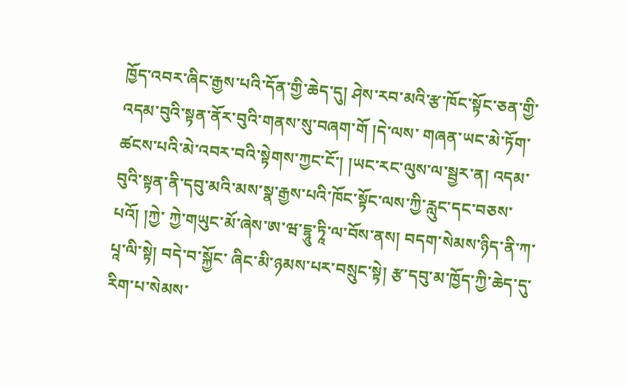ཁྱོད་འབར་ཞིང་རྒྱས་པའི་དོན་གྱི་ཆེད་དུ། ཤེས་རབ་མའི་རྩ་ཁོང་སྟོང་ཅན་གྱི་འདམ་བུའི་སྟན་ནོར་བུའི་གནས་སུ་བཞག་གོ །དེ་ལས་ གཞན་ཡང་མེ་ཏོག་ཚངས་པའི་མེ་འབར་བའི་སྟེགས་ཀྱང་ངོ་། །ཡང་རང་ལུས་ལ་སྦྱར་ན། འདམ་བུའི་སྟན་ནི་དབུ་མའི་མས་སྣ་རྒྱས་པའི་ཁོང་སྟོང་ལས་ཀྱི་རླུང་དང་བཅས་པའོ། །ཀྱེ་ ཀྱེ་གཡུང་མོ་ཞེས་ཨ་ཝ་དྷཱུ་ཏཱི་ལ་བོས་ནས། བདག་སེམས་ཉིད་ནི་ཀ་པཱ་ལི་སྟེ། བདེ་བ་སྐྱོང་ ཞིང་མི་ཉམས་པར་བསྲུང་སྟེ། རྩ་དབུ་མ་ཁྱོད་ཀྱི་ཆེད་དུ་རིག་པ་སེམས་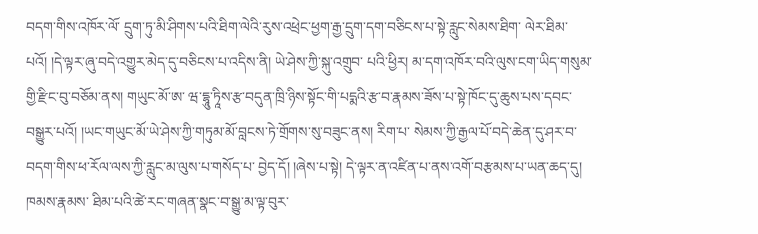བདག་གིས་འཁོར་ལོ་ དྲུག་ཏུ་མི་ཤིགས་པའི་ཐིག་ལེའི་རུས་འཕྲེང་ཕྱག་རྒྱ་དྲུག་དག་བཅིངས་པ་སྟེ་རླུང་སེམས་ཐིག་ ལེར་ཐིམ་པའོ། །དེ་ལྟར་ཞུ་བདེ་འགྱུར་མེད་དུ་བཅིངས་པ་འདིས་ནི། ཡེ་ཤེས་ཀྱི་སྐུ་འགྲུབ་ པའི་ཕྱིར། མ་དག་འཁོར་བའི་ལུས་ངག་ཡིད་གསུམ་གྱི་རྫིང་བུ་བཅོམ་ནས། གཡུང་མོ་ཨ་ ཝ་དྷཱུ་ཏཱིས་རྩ་བདུན་ཁྲི་ཉིས་སྟོང་གི་པདྨའི་རྩ་བ་རྣམས་ཟོས་པ་སྟེ་ཁོང་དུ་ཆུས་པས་དབང་ བསྒྱུར་པའོ། །ཡང་གཡུང་མོ་ཡེ་ཤེས་ཀྱི་གཏུམ་མོ་བླངས་ཏེ་གྲོགས་སུ་བཟུང་ནས། རིག་པ་ སེམས་ཀྱི་རྒྱལ་པོ་བདེ་ཆེན་དུ་ཤར་བ་བདག་གིས་ཕ་རོལ་ལས་ཀྱི་རླུང་མ་ལུས་པ་གསོད་པ་ བྱེད་དོ། །ཞེས་པ་སྟེ། དེ་ལྟར་ན་འཛིན་པ་ནས་འགོ་བརྩམས་པ་ཡན་ཆད་དུ། ཁམས་རྣམས་ ཐིམ་པའི་ཚེ་རང་གཞན་སྣང་བ་སྒྱུ་མ་ལྟ་བུར་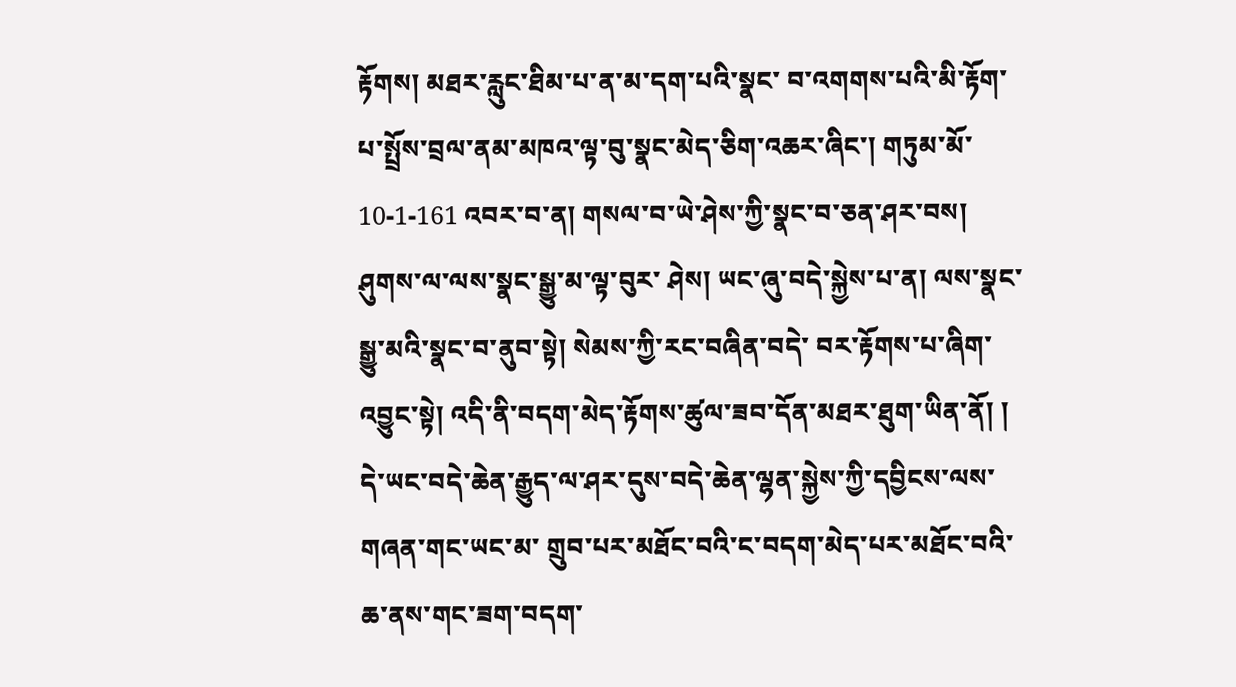རྟོགས། མཐར་རླུང་ཐིམ་པ་ན་མ་དག་པའི་སྣང་ བ་འགགས་པའི་མི་རྟོག་པ་སྤྲོས་བྲལ་ནམ་མཁའ་ལྟ་བུ་སྣང་མེད་ཅིག་འཆར་ཞིང་། གཏུམ་མོ་ 10-1-161 འབར་བ་ན། གསལ་བ་ཡེ་ཤེས་ཀྱི་སྣང་བ་ཅན་ཤར་བས། ཤུགས་ལ་ལས་སྣང་སྒྱུ་མ་ལྟ་བུར་ ཤེས། ཡང་ཞུ་བདེ་སྐྱེས་པ་ན། ལས་སྣང་སྒྱུ་མའི་སྣང་བ་ནུབ་སྟེ། སེམས་ཀྱི་རང་བཞིན་བདེ་ བར་རྟོགས་པ་ཞིག་འབྱུང་སྟེ། འདི་ནི་བདག་མེད་རྟོགས་ཚུལ་ཟབ་དོན་མཐར་ཐུག་ཡིན་ནོ། ། དེ་ཡང་བདེ་ཆེན་རྒྱུད་ལ་ཤར་དུས་བདེ་ཆེན་ལྷན་སྐྱེས་ཀྱི་དབྱིངས་ལས་གཞན་གང་ཡང་མ་ གྲུབ་པར་མཐོང་བའི་ང་བདག་མེད་པར་མཐོང་བའི་ཆ་ནས་གང་ཟག་བདག་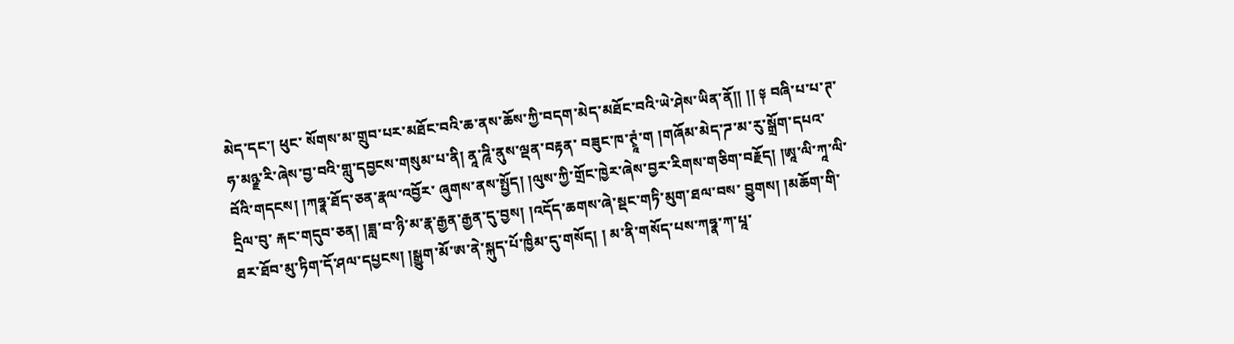མེད་དང་། ཕུང་ སོགས་མ་གྲུབ་པར་མཐོང་བའི་ཆ་ནས་ཆོས་ཀྱི་བདག་མེད་མཐོང་བའི་ཡེ་ཤེས་ཡིན་ནོ།། །། ༈ བཞི་པ་པ་ཊ་ཧ་མཉྫ་རི་ཞེས་བྱ་བའི་གླུ་དབྱངས་གསུམ་པ་ནི། ནཱ་ཌཱི་ནུས་ལྡན་བརྟན་ བཟུང་ཁ་ཊྭཱཾ་ག །གཞོམ་མེད་ཌ་མ་རུ་སྒྲོག་དཔའ་བོའི་གདངས། །ཀཧྣ་ཐོད་ཅན་རྣལ་འབྱོར་ ཞུགས་ནས་སྤྱོད། །ལུས་ཀྱི་གྲོང་ཁྱེར་ཞེས་བྱར་རིགས་གཅིག་བརྗོད། །ཨཱ་ལི་ཀཱ་ལི་དྲིལ་བུ་ རྐང་གདུབ་ཅན། །ཟླ་བ་ཉི་མ་རྣ་རྒྱན་རྒྱན་དུ་བྱས། །འདོད་ཆགས་ཞེ་སྡང་གཏི་མུག་ཐལ་བས་ བྱུགས། །མཆོག་གི་ཐར་ཐོབ་མུ་ཏིག་དོ་ཤལ་དཔྱངས། །སྒྱུག་མོ་ཨ་ནེ་སྐུད་པོ་ཁྱིམ་དུ་གསོད། ། མ་ནི་གསོད་པས་ཀཧྣ་ཀ་པཱ་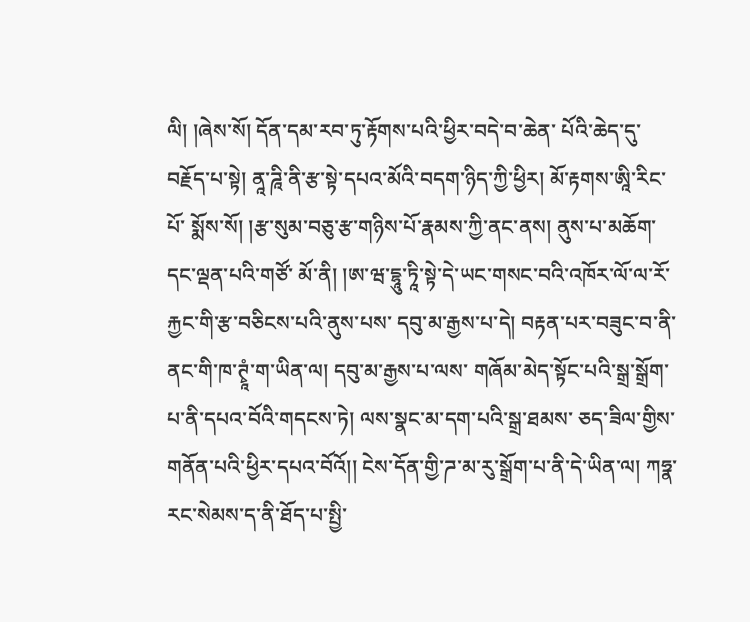ལི། །ཞེས་སོ། དོན་དམ་རབ་ཏུ་རྟོགས་པའི་ཕྱིར་བདེ་བ་ཆེན་ པོའི་ཆེད་དུ་བརྗོད་པ་སྟེ། ནཱ་ཌཱི་ནི་རྩ་སྟེ་དཔའ་མོའི་བདག་ཉིད་ཀྱི་ཕྱིར། མོ་རྟགས་ཨཱི་རིང་པོ་ སྨོས་སོ། །རྩ་སུམ་བཅུ་རྩ་གཉིས་པོ་རྣམས་ཀྱི་ནང་ནས། ནུས་པ་མཆོག་དང་ལྡན་པའི་གཙོ་ མོ་ནི། །ཨ་ཝ་དྷཱུ་ཏཱི་སྟེ་དེ་ཡང་གསང་བའི་འཁོར་ལོ་ལ་རོ་རྐྱང་གི་རྩ་བཅིངས་པའི་ནུས་པས་ དབུ་མ་རྒྱས་པ་དེ། བརྟན་པར་བཟུང་བ་ནི་ནང་གི་ཁ་ཊྭཱཾ་ག་ཡིན་ལ། དབུ་མ་རྒྱས་པ་ལས་ གཞོམ་མེད་སྟོང་པའི་སྒྲ་སྒྲོག་པ་ནི་དཔའ་བོའི་གདངས་ཏེ། ལས་སྣང་མ་དག་པའི་སྒྲ་ཐམས་ ཅད་ཟིལ་གྱིས་གནོན་པའི་ཕྱིར་དཔའ་བོའོ།། ངེས་དོན་གྱི་ཌ་མ་རུ་སྒྲོག་པ་ནི་དེ་ཡིན་ལ། ཀཧྣ་ རང་སེམས་ད་ནི་ཐོད་པ་སྤྱི་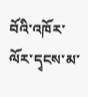བོའི་འཁོར་ལོར་དྭངས་མ་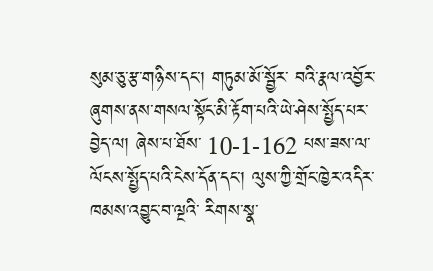སུམ་ཅུ་རྩ་གཉིས་དང་། གཏུམ་མོ་སྦྱོར་ བའི་རྣལ་འབྱོར་ཞུགས་ནས་གསལ་སྟོང་མི་རྟོག་པའི་ཡེ་ཤེས་སྤྱོད་པར་བྱེད་ལ། ཞེས་པ་ཐོས་ 10-1-162 པས་ཟས་ལ་ལོངས་སྤྱོད་པའི་ངེས་དོན་དང་། ལུས་ཀྱི་གྲོང་ཁྱེར་འདིར་ཁམས་འབྱུང་བ་ལྔའི་ རིགས་སྣ་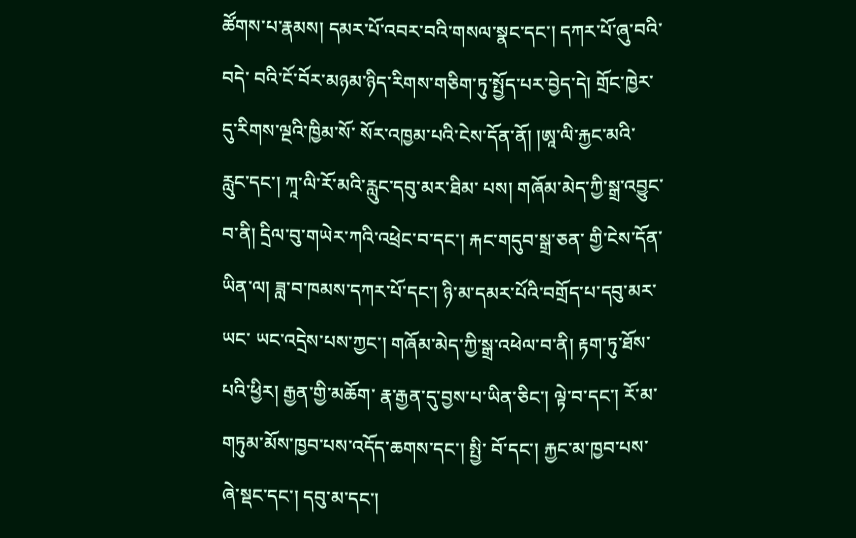ཚོགས་པ་རྣམས། དམར་པོ་འབར་བའི་གསལ་སྣང་དང་། དཀར་པོ་ཞུ་བའི་བདེ་ བའི་ངོ་བོར་མཉམ་ཉིད་རིགས་གཅིག་ཏུ་སྤྱོད་པར་བྱེད་དེ། གྲོང་ཁྱེར་དུ་རིགས་ལྔའི་ཁྱིམ་སོ་ སོར་འཁྱམ་པའི་ངེས་དོན་ནོ། །ཨཱ་ལི་རྐྱང་མའི་རླུང་དང་། ཀཱ་ལི་རོ་མའི་རླུང་དབུ་མར་ཐིམ་ པས། གཞོམ་མེད་ཀྱི་སྒྲ་འབྱུང་བ་ནི། དྲིལ་བུ་གཡེར་ཀའི་འཕྲེང་བ་དང་། རྐང་གདུབ་སྒྲ་ཅན་ གྱི་ངེས་དོན་ཡིན་ལ། ཟླ་བ་ཁམས་དཀར་པོ་དང་། ཉི་མ་དམར་པོའི་བགྲོད་པ་དབུ་མར་ཡང་ ཡང་འདྲེས་པས་ཀྱང་། གཞོམ་མེད་ཀྱི་སྒྲ་འཕེལ་བ་ནི། རྟག་ཏུ་ཐོས་པའི་ཕྱིར། རྒྱན་གྱི་མཆོག་ རྣ་རྒྱན་དུ་བྱས་པ་ཡིན་ཅིང་། ལྟེ་བ་དང་། རོ་མ་གཏུམ་མོས་ཁྱབ་པས་འདོད་ཆགས་དང་། སྤྱི་ བོ་དང་། རྐྱང་མ་ཁྱབ་པས་ཞེ་སྡང་དང་། དབུ་མ་དང་།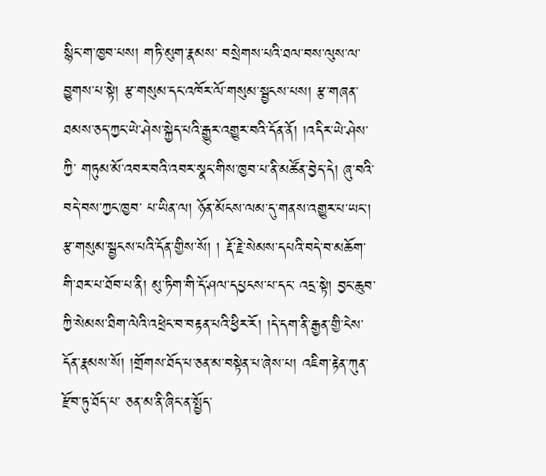སྙིང་ག་ཁྱབ་པས། གཏི་མུག་རྣམས་ བསྲེགས་པའི་ཐལ་བས་ལུས་ལ་བྱུགས་པ་སྟེ། རྩ་གསུམ་དང་འཁོར་ལོ་གསུམ་སྦྱངས་པས། རྩ་གཞན་ཐམས་ཅད་ཀྱང་ཡེ་ཤེས་སྐྱེད་པའི་རྒྱུར་འགྱུར་བའི་དོན་ནོ། །འདིར་ཡེ་ཤེས་ཀྱི་ གཏུམ་མོ་འབར་བའི་འབར་སྣང་གིས་ཁྱབ་པ་ནི་མཚོན་བྱེད་དེ། ཞུ་བའི་བདེ་བས་ཀྱང་ཁྱབ་ པ་ཡིན་ལ། ཉོན་མོངས་ལམ་དུ་གནས་འགྱུར་པ་ཡང་། རྩ་གསུམ་སྦྱངས་པའི་དོན་གྱིས་སོ། ། རྡོ་རྗེ་སེམས་དཔའི་བདེ་བ་མཆོག་གི་ཐར་པ་ཐོབ་པ་ནི། མུ་ཏིག་གི་དོ་ཤལ་དཔྱངས་པ་དང་ འདྲ་སྟེ། བྱང་ཆུབ་ཀྱི་སེམས་ཐིག་ལེའི་འཕྲེང་བ་བརྟན་པའི་ཕྱིར་རོ། །དེ་དག་ནི་རྒྱན་གྱི་ངེས་ དོན་རྣམས་སོ། །གྲོགས་ཐོད་པ་ཅན་མ་བསྟེན་པ་ཞེས་པ། འཇིག་རྟེན་ཀུན་རྫོབ་ཏུ་ཐོད་པ་ ཅན་མ་ནི་ཞིང་ན་སྤྱོད་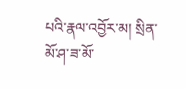པའི་རྣལ་འབྱོར་མ། སྲིན་མོ་ཤ་ཟ་མོ་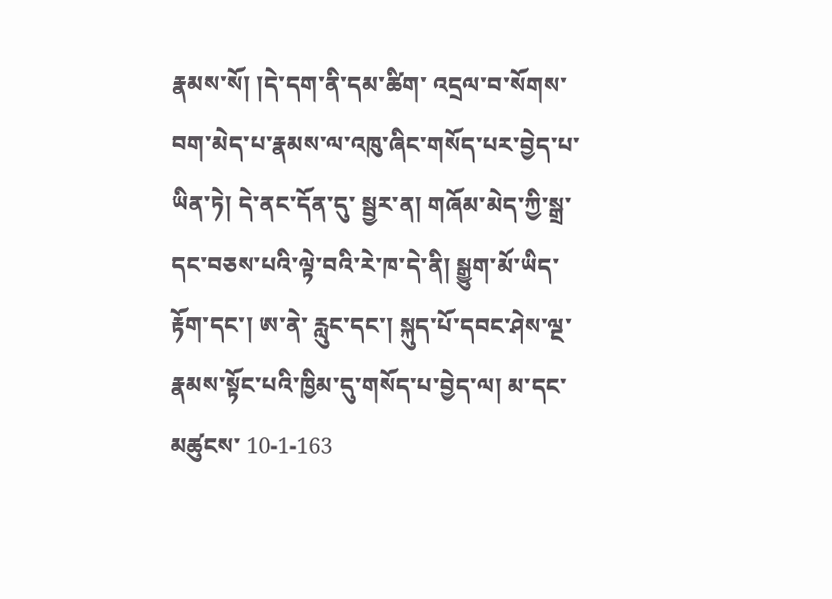རྣམས་སོ། །དེ་དག་ནི་དམ་ཚིག་ འདྲལ་བ་སོགས་བག་མེད་པ་རྣམས་ལ་འཁུ་ཞིང་གསོད་པར་བྱེད་པ་ཡིན་ཏེ། དེ་ནང་དོན་དུ་ སྦྱར་ན། གཞོམ་མེད་ཀྱི་སྒྲ་དང་བཅས་པའི་ལྟེ་བའི་རེ་ཁ་དེ་ནི། སྒྱུག་མོ་ཡིད་རྟོག་དང་། ཨ་ནེ་ རླུང་དང་། སྐུད་པོ་དབང་ཤེས་ལྔ་རྣམས་སྟོང་པའི་ཁྱིམ་དུ་གསོད་པ་བྱེད་ལ། མ་དང་མཚུངས་ 10-1-163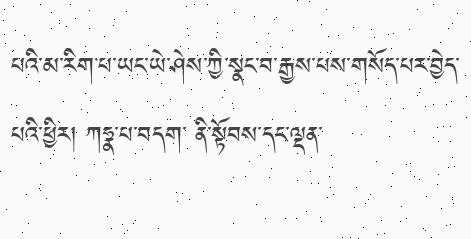པའི་མ་རིག་པ་ཡང་ཡེ་ཤེས་ཀྱི་སྣང་བ་རྒྱས་པས་གསོད་པར་བྱེད་པའི་ཕྱིར། ཀཧྣ་པ་བདག་ ནི་སྟོབས་དང་ལྡན་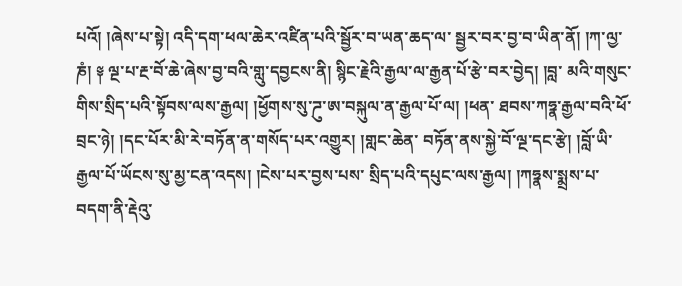པའོ། །ཞེས་པ་སྟེ། འདི་དག་ཕལ་ཆེར་འཛིན་པའི་སྦྱོར་བ་ཡན་ཆད་ལ་ སྦྱར་བར་བྱ་བ་ཡིན་ནོ། །ཀ་ལྱ་ཎཾ། ༈ ལྔ་པ་རྔ་བོ་ཆེ་ཞེས་བྱ་བའི་གླུ་དབྱངས་ནི། སྙིང་རྗེའི་རྒྱལ་ལ་རྒྱན་པོ་རྩེ་བར་བྱེད། །བླ་ མའི་གསུང་གིས་སྲིད་པའི་སྟོབས་ལས་རྒྱལ། །ཕྱོགས་སུ་ཌུ་ཨ་བསྐུལ་ན་རྒྱལ་པོ་ལ། །ཕན་ ཐབས་ཀཧྣ་རྒྱལ་བའི་ཕོ་བྲང་ཉེ། །དང་པོར་མི་རེ་བཏོན་ན་གསོད་པར་འགྱུར། །གླང་ཆེན་ བཏོན་ནས་སྐྱེ་བོ་ལྔ་དང་རྩེ། །བློ་ཡི་རྒྱལ་པོ་ཡོངས་སུ་མྱ་ངན་འདས། །ངེས་པར་བྱས་པས་ སྲིད་པའི་དཔུང་ལས་རྒྱལ། །ཀཧྣས་སྨྲས་པ་བདག་ནི་རྡེའུ་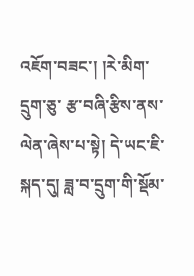འཇོག་བཟང་། །རེ་མིག་དྲུག་ཅུ་ རྩ་བཞི་རྩིས་ནས་ལེན་ཞེས་པ་སྟེ། དེ་ཡང་ཇི་སྐད་དུ། ཟླ་བ་དྲུག་གི་སྡོམ་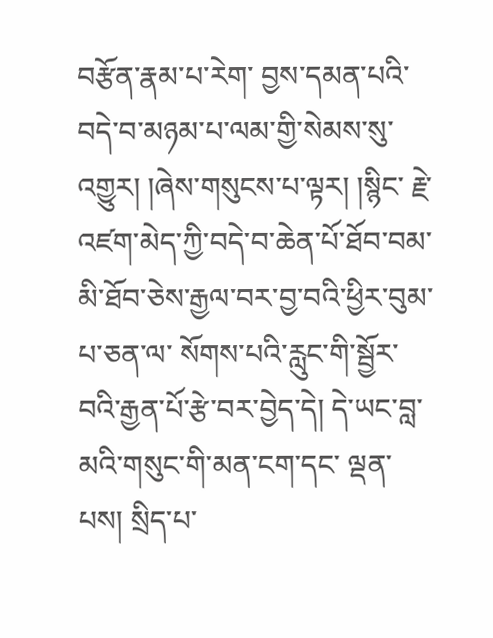བརྩོན་རྣམ་པ་རེག་ བྱས་དམན་པའི་བདེ་བ་མཉམ་པ་ལམ་གྱི་སེམས་སུ་འགྱུར། །ཞེས་གསུངས་པ་ལྟར། །སྙིང་ རྗེ་འཛག་མེད་ཀྱི་བདེ་བ་ཆེན་པོ་ཐོབ་བམ་མི་ཐོབ་ཅེས་རྒྱལ་བར་བྱ་བའི་ཕྱིར་བུམ་པ་ཅན་ལ་ སོགས་པའི་རླུང་གི་སྦྱོར་བའི་རྒྱན་པོ་རྩེ་བར་བྱེད་དེ། དེ་ཡང་བླ་མའི་གསུང་གི་མན་ངག་དང་ ལྡན་པས། སྲིད་པ་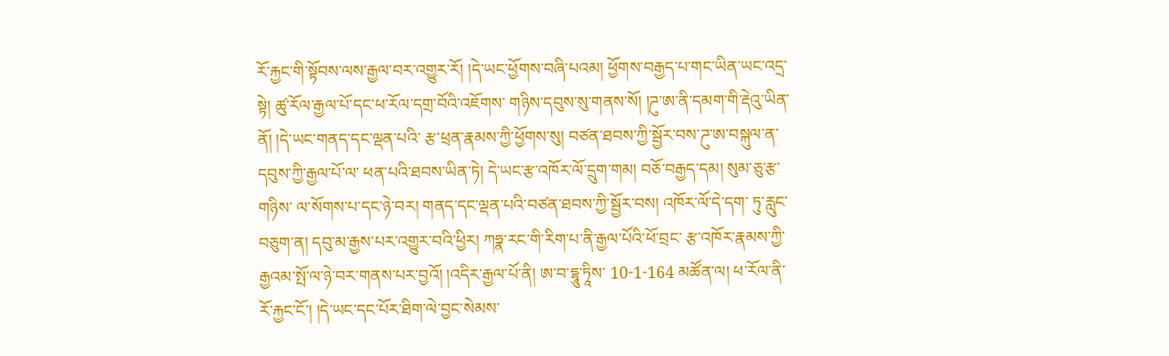རོ་རྐྱང་གི་སྟོབས་ལས་རྒྱལ་བར་འགྱུར་རོ། །དེ་ཡང་ཕྱོགས་བཞི་པའམ། ཕྱོགས་བརྒྱད་པ་གང་ཡིན་ཡང་འདྲ་སྟེ། ཚུ་རོལ་རྒྱལ་པོ་དང་ཕ་རོལ་དགྲ་བོའི་འཇོགས་ གཉིས་དབུས་སུ་གནས་སོ། །ཌུ་ཨ་ནི་དམག་གི་རྡེའུ་ཡིན་ནོ། །དེ་ཡང་གནད་དང་ལྡན་པའི་ རྩ་ཕྲན་རྣམས་ཀྱི་ཕྱོགས་སུ། བཙན་ཐབས་ཀྱི་སྦྱོར་བས་ཌུ་ཨ་བསྐུལ་ན་དབུས་ཀྱི་རྒྱལ་པོ་ལ་ ཕན་པའི་ཐབས་ཡིན་ཏེ། དེ་ཡང་རྩ་འཁོར་ལོ་དྲུག་གམ། བཅོ་བརྒྱད་དམ། སུམ་ཅུ་རྩ་གཉིས་ ལ་སོགས་པ་དང་ཉེ་བར། གནད་དང་ལྡན་པའི་བཙན་ཐབས་ཀྱི་སྦྱོར་བས། འཁོར་ལོ་དེ་དག་ ཏུ་རླུང་བཅུག་ན། དབུ་མ་རྒྱས་པར་འགྱུར་བའི་ཕྱིར། ཀཧྣ་རང་གི་རིག་པ་ནི་རྒྱལ་པོའི་ཕོ་བྲང་ རྩ་འཁོར་རྣམས་ཀྱི་རྒྱའམ་སྤོ་ལ་ཉེ་བར་གནས་པར་བྱའོ། །འདིར་རྒྱལ་པོ་ནི། ཨ་བ་དྷཱུ་ཏཱིས་ 10-1-164 མཚོན་ལ། ཕ་རོལ་ནི་རོ་རྐྱང་ངོ་། །དེ་ཡང་དང་པོར་ཐིག་ལེ་བྱང་སེམས་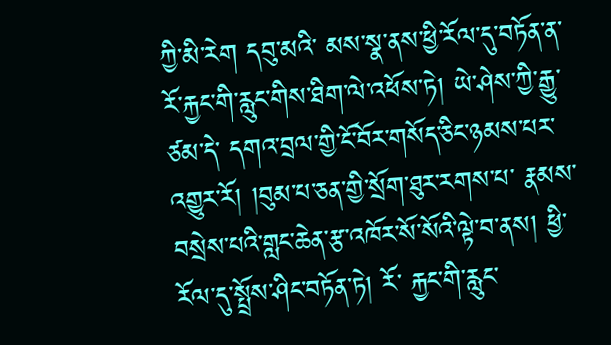ཀྱི་མི་རེག དབུ་མའི་ མས་སྣ་ནས་ཕྱི་རོལ་དུ་བཏོན་ན་རོ་རྐྱང་གི་རླུང་གིས་ཐིག་ལེ་འཕོས་ཏེ། ཡེ་ཤེས་ཀྱི་རྒྱུ་ཙམ་དེ་ དགའ་བྲལ་གྱི་ངོ་བོར་གསོད་ཅིང་ཉམས་པར་འགྱུར་རོ། །བུམ་པ་ཅན་གྱི་སྲོག་ཐུར་རགས་པ་ རྣམས་བསྲེས་པའི་གླང་ཆེན་རྩ་འཁོར་སོ་སོའི་ལྟེ་བ་ནས། ཕྱི་རོལ་དུ་སྤྲོས་ཤིང་བཏོན་ཏེ། རོ་ རྐྱང་གི་རླུང་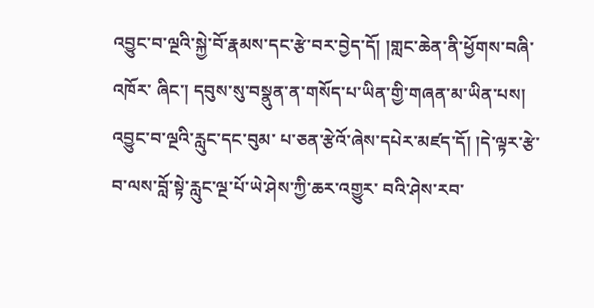འབྱུང་བ་ལྔའི་སྐྱེ་བོ་རྣམས་དང་རྩེ་བར་བྱེད་དོ། །གླང་ཆེན་ནི་ཕྱོགས་བཞི་འཁོར་ ཞིང་། དབུས་སུ་བསྣུན་ན་གསོད་པ་ཡིན་གྱི་གཞན་མ་ཡིན་པས། འབྱུང་བ་ལྔའི་རླུང་དང་བུམ་ པ་ཅན་རྩེའོ་ཞེས་དཔེར་མཛད་དོ། །དེ་ལྟར་རྩེ་བ་ལས་བློ་སྟེ་རླུང་ལྔ་པོ་ཡེ་ཤེས་ཀྱི་ཆར་འགྱུར་ བའི་ཤེས་རབ་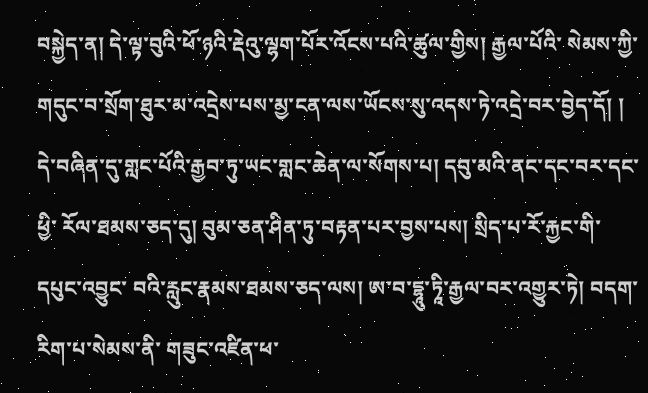བསྐྱེད་ན། དེ་ལྟ་བུའི་ཕོ་ཉའི་རྡེའུ་ལྷག་པོར་འོངས་པའི་ཚུལ་གྱིས། རྒྱལ་པོའི་ སེམས་ཀྱི་གདུང་བ་སྲོག་ཐུར་མ་འདྲེས་པས་མྱ་ངན་ལས་ཡོངས་སུ་འདས་ཏེ་འདྲེ་བར་བྱེད་དོ། ། དེ་བཞིན་དུ་གླང་པོའི་རྒྱབ་ཏུ་ཡང་གླང་ཆེན་ལ་སོགས་པ། དབུ་མའི་ནང་དང་བར་དང་ཕྱི་ རོལ་ཐམས་ཅད་དུ། བུམ་ཅན་ཤིན་ཏུ་བརྟན་པར་བྱས་པས། སྲིད་པ་རོ་རྐྱང་གི་དཔུང་འབྱུང་ བའི་རླུང་རྣམས་ཐམས་ཅད་ལས། ཨ་བ་དྷཱུ་ཏཱི་རྒྱལ་བར་འགྱུར་ཏེ། བདག་རིག་པ་སེམས་ནི་ གཟུང་འཛིན་ཕ་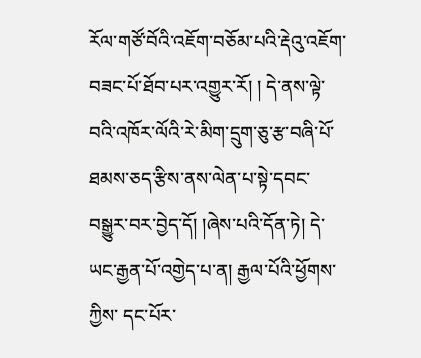རོལ་གཙོ་བོའི་འཇོག་བཅོམ་པའི་རྡེའུ་འཇོག་བཟང་པོ་ཐོབ་པར་འགྱུར་རོ། ། དེ་ནས་ལྟེ་བའི་འཁོར་ལོའི་རེ་མིག་དྲུག་ཅུ་རྩ་བཞི་པོ་ཐམས་ཅད་རྩིས་ནས་ལེན་པ་སྟེ་དབང་ བསྒྱུར་བར་བྱེད་དོ། །ཞེས་པའི་དོན་ཏེ། དེ་ཡང་རྒྱན་པོ་འགྱེད་པ་ན། རྒྱལ་པོའི་ཕྱོགས་ཀྱིས་ དང་པོར་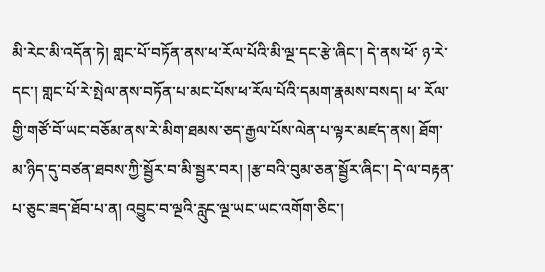མི་རེང་མི་འདོན་ཏེ། གླང་པོ་བཏོན་ནས་ཕ་རོལ་པོའི་མི་ལྔ་དང་རྩེ་ཞིང་། དེ་ནས་ཕོ་ ཉ་རེ་དང་། གླང་པོ་རེ་སྤེལ་ནས་བཏོན་པ་མང་པོས་ཕ་རོལ་པོའི་དམག་རྣམས་བསད། ཕ་ རོལ་གྱི་གཙོ་བོ་ཡང་བཅོམ་ནས་རེ་མིག་ཐམས་ཅད་རྒྱལ་པོས་ལེན་པ་ལྟར་མཛད་ནས། ཐོག་ མ་ཉིད་དུ་བཙན་ཐབས་ཀྱི་སྦྱོར་བ་མི་སྦྱར་བར། །རྩ་བའི་བུམ་ཅན་སྦྱོར་ཞིང་། དེ་ལ་བརྟན་ པ་ཅུང་ཟད་ཐོབ་པ་ན། འབྱུང་བ་ལྔའི་རླུང་ལྔ་ཡང་ཡང་འགོག་ཅིང་།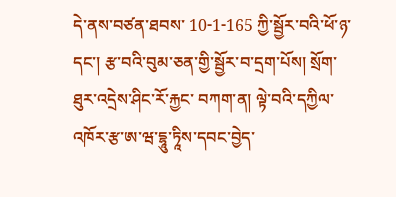དེ་ནས་བཙན་ཐབས་ 10-1-165 ཀྱི་སྦྱོར་བའི་ཕོ་ཉ་དང་། རྩ་བའི་བུམ་ཅན་གྱི་སྦྱོར་བ་དྲག་པོས། སྲོག་ཐུར་འདྲེས་ཤིང་རོ་རྐྱང་ བཀག་ན། ལྟེ་བའི་དཀྱིལ་འཁོར་རྩ་ཨ་ཝ་དྷཱུ་ཏཱིས་དབང་བྱེད་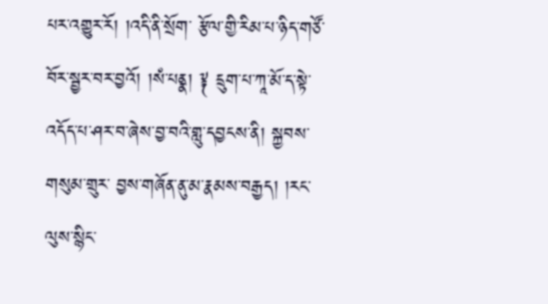པར་འགྱུར་རོ། །འདི་ནི་སྲོག་ རྩོལ་གྱི་རིམ་པ་ཉིད་གཙོ་བོར་སྦྱར་བར་བྱའོ། །སཾ་པནྣ། ༈ དྲུག་པ་ཀཱ་མོ་ད་སྟེ་འདོད་པ་ཤར་བ་ཞེས་བྱ་བའི་གླུ་དབྱངས་ནི། སྐྱབས་གསུམ་གྲུར་ བྱས་གཞོན་ནུ་མ་རྣམས་བརྒྱད། །རང་ལུས་སྙིང་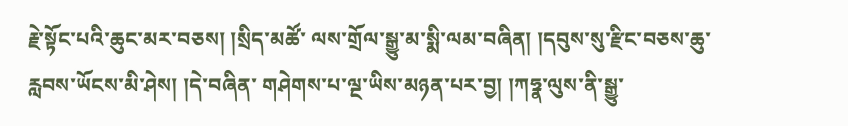རྗེ་སྟོང་པའི་ཆུང་མར་བཅས། །སྲིད་མཚོ་ ལས་གྲོལ་སྒྱུ་མ་སྨི་ལམ་བཞིན། །དབུས་སུ་རྫིང་བཅས་ཆུ་རླབས་ཡོངས་མི་ཤེས། །དེ་བཞིན་ གཤེགས་པ་ལྔ་ཡིས་མཉན་པར་བྱ། །ཀཧྣ་ལུས་ནི་སྒྱུ་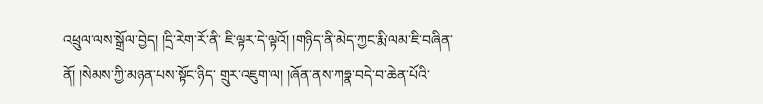འཕྲུལ་ལས་སྒྲོལ་བྱེད། །དྲི་རེག་རོ་ནི་ ཇི་ལྟར་དེ་ལྟའོ། །གཉིད་ནི་མེད་ཀྱང་རྨི་ལམ་ཇི་བཞིན་ནོ། །སེམས་ཀྱི་མཉན་པས་སྟོང་ཉིད་ གྲུར་འཇུག་ལ། །ཞོན་ནས་ཀཧྣ་བདེ་བ་ཆེན་པོའི་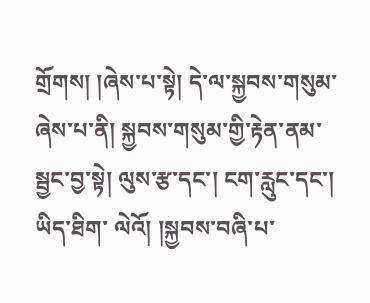གྲོགས། །ཞེས་པ་སྟེ། དེ་ལ་སྐྱབས་གསུམ་ ཞེས་པ་ནི། སྐྱབས་གསུམ་གྱི་རྟེན་ནམ་སྦྱང་བྱ་སྟེ། ལུས་རྩ་དང་། ངག་རླུང་དང་། ཡིད་ཐིག་ ལེའོ། །སྐྱབས་བཞི་པ་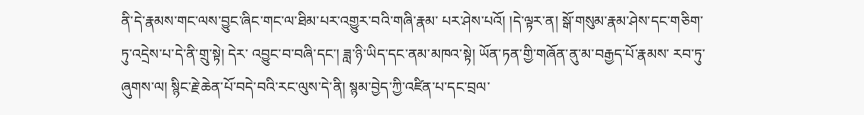ནི་དེ་རྣམས་གང་ལས་བྱུང་ཞིང་གང་ལ་ཐིམ་པར་འགྱུར་བའི་གཞི་རྣམ་ པར་ཤེས་པའོ། །དེ་ལྟར་ན། སྒོ་གསུམ་རྣམ་ཤེས་དང་གཅིག་ཏུ་འདྲེས་པ་དེ་ནི་གྲུ་སྟེ། དེར་ འབྱུང་བ་བཞི་དང་། ཟླ་ཉི་ཡིད་དང་ནམ་མཁའ་སྟེ། ཡོན་ཏན་གྱི་གཞོན་ནུ་མ་བརྒྱད་པོ་རྣམས་ རབ་ཏུ་ཞུགས་ལ། སྙིང་རྗེ་ཆེན་པོ་བདེ་བའི་རང་ལུས་དེ་ནི། སྙམ་བྱེད་ཀྱི་འཛིན་པ་དང་བྲལ་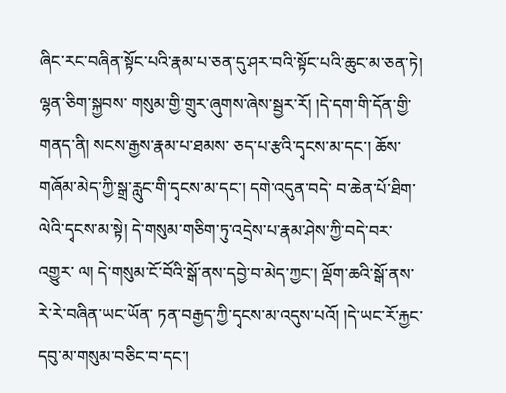ཞིང་རང་བཞིན་སྟོང་པའི་རྣམ་པ་ཅན་དུ་ཤར་བའི་སྟོང་པའི་ཆུང་མ་ཅན་ཏེ། ལྷན་ཅིག་སྐྱབས་ གསུམ་གྱི་གྲུར་ཞུགས་ཞེས་སྦྱར་རོ། །དེ་དག་གི་དོན་གྱི་གནད་ནི། སངས་རྒྱས་རྣམ་པ་ཐམས་ ཅད་པ་རྩའི་དྭངས་མ་དང་། ཆོས་གཞོམ་མེད་ཀྱི་སྒྲ་རླུང་གི་དྭངས་མ་དང་། དགེ་འདུན་བདེ་ བ་ཆེན་པོ་ཐིག་ལེའི་དྭངས་མ་སྟེ། དེ་གསུམ་གཅིག་ཏུ་འདྲེས་པ་རྣམ་ཤེས་ཀྱི་བདེ་བར་འགྱུར་ ལ། དེ་གསུམ་ངོ་བོའི་སྒོ་ནས་དབྱེ་བ་མེད་ཀྱང་། ལྡོག་ཆའི་སྒོ་ནས་རེ་རེ་བཞིན་ཡང་ཡོན་ ཏན་བརྒྱད་ཀྱི་དྭངས་མ་འདུས་པའོ། །དེ་ཡང་རོ་རྐྱང་དབུ་མ་གསུམ་བཅིང་བ་དང་།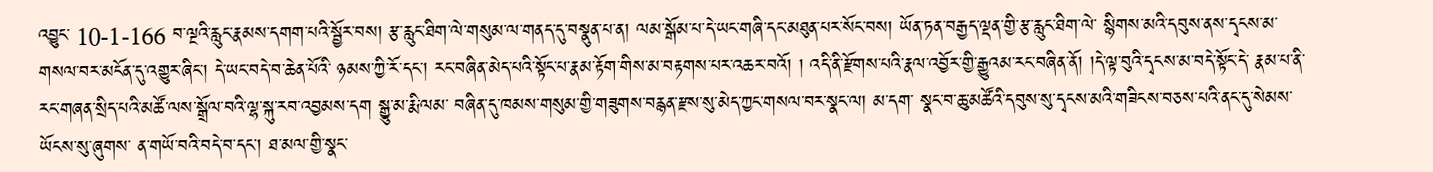འབྱུང་ 10-1-166 བ་ལྔའི་རླུང་རྣམས་དགག་པའི་སྦྱོར་བས། རྩ་རླུང་ཐིག་ལེ་གསུམ་ལ་གནད་དུ་བསྣུན་པ་ན། ལམ་སྒོམ་པ་དེ་ཡང་གཞི་དང་མཐུན་པར་སོང་བས། ཡོན་ཏན་བརྒྱད་ལྡན་གྱི་རྩ་རླུང་ཐིག་ལེ་ སྙིགས་མའི་དབུས་ནས་དྭངས་མ་གསལ་བར་མངོན་དུ་འགྱུར་ཞིང་། དེ་ཡང་བདེ་བ་ཆེན་པོའི་ ཉམས་ཀྱི་རོ་དང་། རང་བཞིན་མེད་པའི་སྟོང་པ་རྣམ་རྟོག་གིས་མ་བརྟགས་པར་འཆར་བའོ། ། འདི་ནི་རྫོགས་པའི་རྣལ་འབྱོར་གྱི་རྒྱུའམ་རང་བཞིན་ནོ། །དེ་ལྟ་བུའི་དྭངས་མ་བདེ་སྟོང་དེ་ རྣམ་པ་ནི་རང་གཞན་སྲིད་པའི་མཚོ་ལས་སྒྲོལ་བའི་ལྷ་སྐུ་རབ་འབྱམས་དག སྒྱུ་མ་རྨི་ལམ་ བཞིན་དུ་ཁམས་གསུམ་གྱི་གཟུགས་བརྙན་རྫས་སུ་མེད་ཀྱང་གསལ་བར་སྣང་ལ། མ་དག་ སྣང་བ་ཆུ་མཚོའི་དབུས་སུ་དྭངས་མའི་གཟིངས་བཅས་པའི་ནང་དུ་སེམས་ཡོངས་སུ་ཞུགས་ ན་གཡོ་བའི་བདེ་བ་དང་། ཐ་མལ་གྱི་སྣང་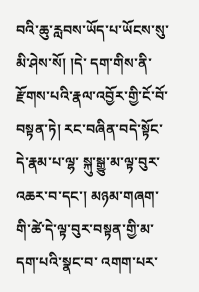བའི་ཆུ་རླབས་ཡོད་པ་ཡོངས་སུ་མི་ཤེས་སོ། །དེ་ དག་གིས་ནི་རྫོགས་པའི་རྣལ་འབྱོར་གྱི་ངོ་བོ་བསྟན་ཏེ། རང་བཞིན་བདེ་སྟོང་དེ་རྣམ་པ་ལྷ་ སྐུ་སྒྱུ་མ་ལྟ་བུར་འཆར་བ་དང་། མཉམ་གཞག་གི་ཚེ་དེ་ལྟ་བུར་བསྟན་གྱི་མ་དག་པའི་སྣང་བ་ འགག་པར་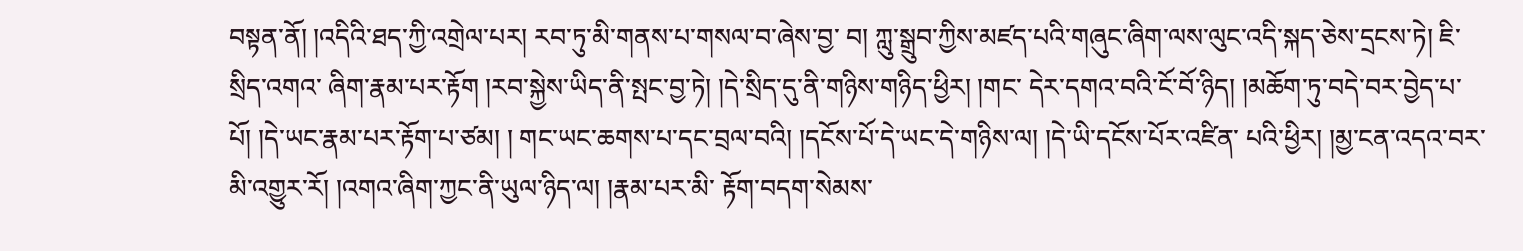བསྟན་ནོ། །འདིའི་ཐད་ཀྱི་འགྲེལ་པར། རབ་ཏུ་མི་གནས་པ་གསལ་བ་ཞེས་བྱ་ བ། ཀླུ་སྒྲུབ་ཀྱིས་མཛད་པའི་གཞུང་ཞིག་ལས་ལུང་འདི་སྐད་ཅེས་དྲངས་ཏེ། ཇི་སྲིད་འགའ་ ཞིག་རྣམ་པར་རྟོག །རབ་སྐྱེས་ཡིད་ནི་སྤང་བྱ་ཏེ། །དེ་སྲིད་དུ་ནི་གཉིས་གཉིད་ཕྱིར། །གང་ དེར་དགའ་བའི་ངོ་བོ་ཉིད། །མཆོག་ཏུ་བདེ་བར་བྱེད་པ་པོ། །དེ་ཡང་རྣམ་པར་རྟོག་པ་ཙམ། ། གང་ཡང་ཆགས་པ་དང་བྲལ་བའི། །དངོས་པོ་དེ་ཡང་དེ་གཉིས་ལ། །དེ་ཡི་དངོས་པོར་འཛིན་ པའི་ཕྱིར། །མྱ་ངན་འདའ་བར་མི་འགྱུར་རོ། །འགའ་ཞིག་ཀྱང་ནི་ཡུལ་ཉིད་ལ། །རྣམ་པར་མི་ རྟོག་བདག་སེམས་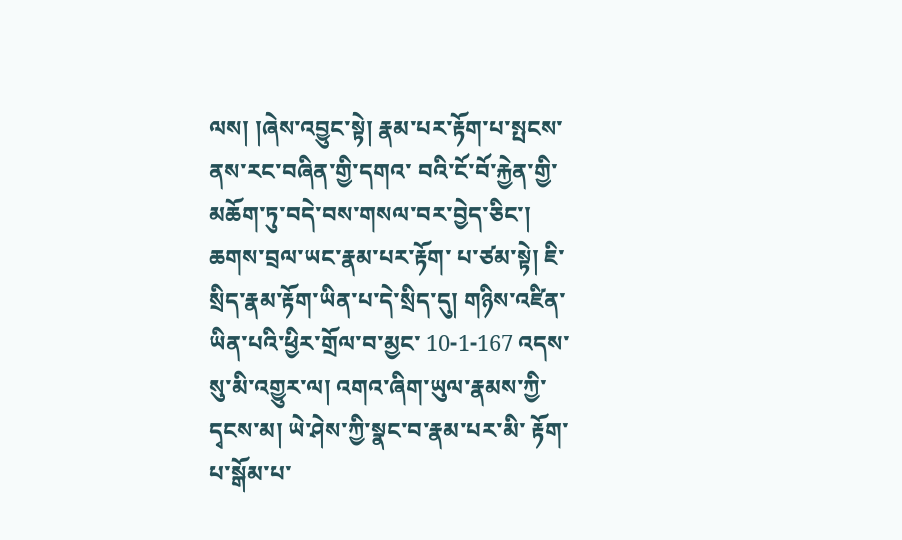ལས། །ཞེས་འབྱུང་སྟེ། རྣམ་པར་རྟོག་པ་སྤངས་ནས་རང་བཞིན་གྱི་དགའ་ བའི་ངོ་བོ་རྐྱེན་གྱི་མཆོག་ཏུ་བདེ་བས་གསལ་བར་བྱེད་ཅིང་། ཆགས་བྲལ་ཡང་རྣམ་པར་རྟོག་ པ་ཙམ་སྟེ། ཇི་སྲིད་རྣམ་རྟོག་ཡིན་པ་དེ་སྲིད་དུ། གཉིས་འཛིན་ཡིན་པའི་ཕྱིར་གྲོལ་བ་མྱང་ 10-1-167 འདས་སུ་མི་འགྱུར་ལ། འགའ་ཞིག་ཡུལ་རྣམས་ཀྱི་དྭངས་མ། ཡེ་ཤེས་ཀྱི་སྣང་བ་རྣམ་པར་མི་ རྟོག་པ་སྒོམ་པ་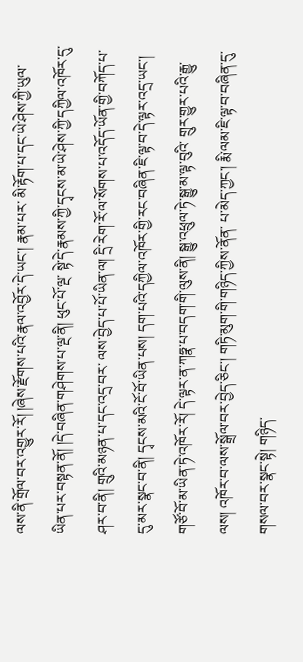ལས་ནི་གྲོལ་བར་འགྱུར་རོ། །ཞེས་རྫོགས་པའི་རྣལ་འབྱོར་དེ་ཡང་། རྣམ་པར་ མི་རྟོག་པ་དང་ཡེ་ཤེས་ཀྱི་ཡུལ་ཡིན་པར་བསྟན་ནོ། །དེ་བཞིན་གཤེགས་པ་ལྔ་ནི། ཕུང་པོ་ལྔ་ སྟེ་དེ་རྣམས་ཀྱི་དྭངས་མ་ཡེ་ཤེས་ཀྱི་དཀྱིལ་འཁོར་དུ་ཤར་བ་ནི། གྲུའི་མཉན་པ་དང་འདྲ་བར་ ལས་བྱེད་པ་པོ་ཡིན་ལ། དྲི་རེག་རོ་ལ་སོགས་པ་འདོད་ཡོན་གྱི་བཀོད་པ་དུ་མར་སྣང་བ་ནི། དྭངས་མའི་ངོ་བོ་ཡིན་པས། དག་པའི་དཀྱིལ་འཁོར་གྱི་རང་བཞིན་ཇི་ལྟ་བ་དེ་ལྟར་འདྲ་ཡང་། གཙོ་བོ་མ་ཡིན་ཏེ་འཁོར་རོ། དེ་ལྟར་ན་ཀཧྣ་པ་བདག་གི་ལུས་ནི། སྒྱུ་འཕྲུལ་ཏེ་སྒྱུ་མ་ལྟ་བུའི་ གྲུར་གྱུར་པའི་རྒྱུ་ལས། འཁོར་བ་ལས་སྒྲོལ་བར་བྱེད་ཅིང་། གཏི་མུག་གི་གཉིད་ཀྱིས་ནོན་ པ་མེད་ཀྱང་། རྨི་ལམ་ཇི་ལྟ་བ་བཞིན་དུ་གསལ་བར་སྣང་སྟེ། གཉིད་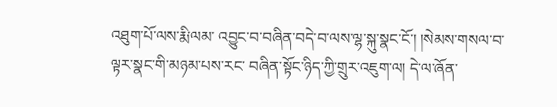འཐུག་པོ་ལས་རྨི་ལམ་ འབྱུང་བ་བཞིན་བདེ་བ་ལས་ལྷ་སྐུ་སྣང་ངོ་། །སེམས་གསལ་བ་ལྟར་སྣང་གི་མཉམ་པས་རང་ བཞིན་སྟོང་ཉིད་ཀྱི་གྲུར་འཇུག་ལ། དེ་ལ་ཞོན་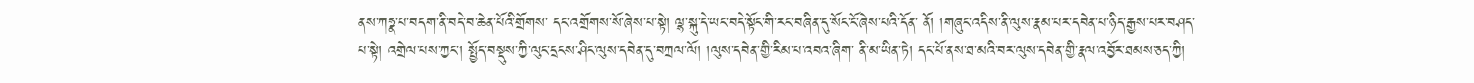ནས་ཀཧྣ་པ་བདག་ནི་བདེ་བ་ཆེན་པོའི་གྲོགས་ དང་འགྲོགས་སོ་ཞེས་པ་སྟེ། ལྷ་སྐུ་དེ་ཡང་བདེ་སྟོང་གི་རང་བཞིན་དུ་སོང་ངོ་ཞེས་པའི་དོན་ ནོ། །གཞུང་འདིས་ནི་ལུས་རྣམ་པར་དབེན་པ་ཉིད་རྒྱས་པར་བཤད་པ་སྟེ། འགྲེལ་པས་ཀྱང་། སྤྱོད་བསྡུས་ཀྱི་ལུང་དྲངས་ཤིང་ལུས་དབེན་དུ་བཀྲལ་ལོ། །ལུས་དབེན་གྱི་རིམ་པ་འབའ་ཞིག་ ནི་མ་ཡིན་ཏེ། དང་པོ་ནས་ཐ་མའི་བར་ལུས་དབེན་གྱི་རྣལ་འབྱོར་ཐམས་ཅད་ཀྱི།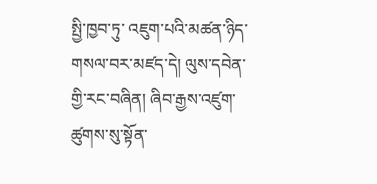སྤྱི་ཁྱབ་ཏུ་ འཇུག་པའི་མཚན་ཉིད་གསལ་བར་མཛད་དེ། ལུས་དབེན་གྱི་རང་བཞིན། ཞིབ་རྒྱས་འཛུག་ ཚུགས་སུ་སྟོན་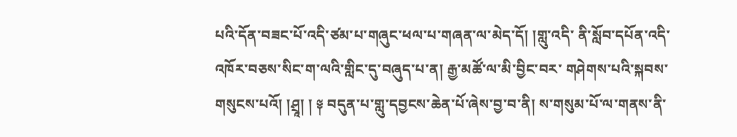པའི་དོན་བཟང་པོ་འདི་ཙམ་པ་གཞུང་ཕལ་པ་གཞན་ལ་མེད་དོ། །གླུ་འདི་ ནི་སློབ་དཔོན་འདི་འཁོར་བཅས་སིང་ག་ལའི་གླིང་དུ་བཞུད་པ་ན། རྒྱ་མཚོ་ལ་མི་བྱིང་བར་ གཤེགས་པའི་སྐབས་གསུངས་པའོ། །ཤྲཱ། ། ༈ བདུན་པ་གླུ་དབྱངས་ཆེན་པོ་ཞེས་བྱ་བ་ནི། ས་གསུམ་པོ་ལ་གནས་ནི་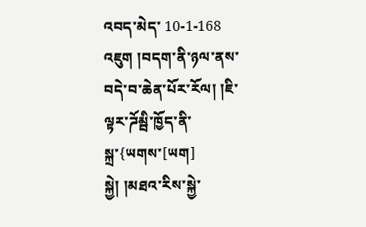འབད་མེད་ 10-1-168 འཇུག །བདག་ནི་ཉལ་ནས་བདེ་བ་ཆེན་པོར་རོལ། །ཇི་ལྟར་ཌོམྦི་ཁྱོད་ནི་སྐྲ་{ཡགས་[ཡག] སྐྱེ། །མཐའ་རིས་སྐྱེ་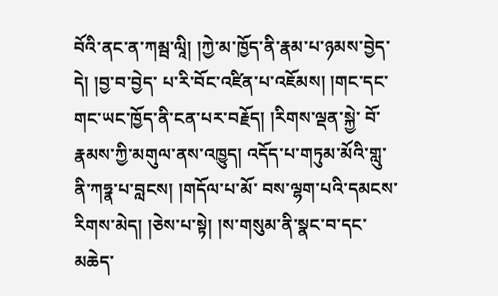བོའི་ནང་ན་ཀམྦ་ལཱི། །ཀྱེ་མ་ཁྱོད་ནི་རྣམ་པ་ཉམས་བྱེད་དེ། །བྱ་བ་བྱེད་ པ་རི་བོང་འཛིན་པ་འཇོམས། །གང་དང་གང་ཡང་ཁྱོད་ནི་ངན་པར་བརྗོད། །རིགས་ལྡན་སྐྱེ་ བོ་རྣམས་ཀྱི་མགུལ་ནས་འཁྱུད། འདོད་པ་གཏུམ་མོའི་གླུ་ནི་ཀཧྣ་པ་བླངས། །གདོལ་པ་མོ་ བས་ལྷག་པའི་དམངས་རིགས་མེད། །ཅེས་པ་སྟེ། །ས་གསུམ་ནི་སྣང་བ་དང་མཆེད་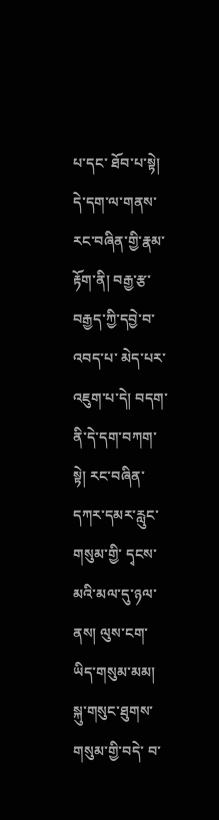པ་དང་ ཐོབ་པ་སྟེ། དེ་དག་ལ་གནས་རང་བཞིན་གྱི་རྣམ་རྟོག་ནི། བརྒྱ་རྩ་བརྒྱད་ཀྱི་དབྱེ་བ་འབད་པ་ མེད་པར་འཇུག་པ་དེ། བདག་ནི་དེ་དག་བཀག་སྟེ། རང་བཞིན་དཀར་དམར་རླུང་གསུམ་གྱི་ དྭངས་མའི་མལ་དུ་ཉལ་ནས། ལུས་ངག་ཡིད་གསུམ་མམ། སྐུ་གསུང་ཐུགས་གསུམ་གྱི་བདེ་ བ་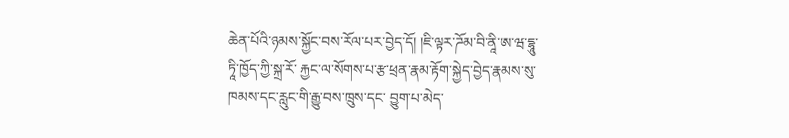ཆེན་པོའི་ཉམས་སྐྱོང་བས་རོལ་པར་བྱེད་དོ། །ཇི་ལྟར་ཌོམ་བི་ནཱི་ཨ་ཝ་དྷཱུ་ཏཱི་ཁྱོད་ཀྱི་སྐྲ་རོ་ རྐྱང་ལ་སོགས་པ་རྩ་ཕྲན་རྣམ་རྟོག་སྐྱེད་བྱེད་རྣམས་སུ་ཁམས་དང་རླུང་གི་རྒྱུ་བས་ཁྲུས་དང་ བྱུག་པ་མེད་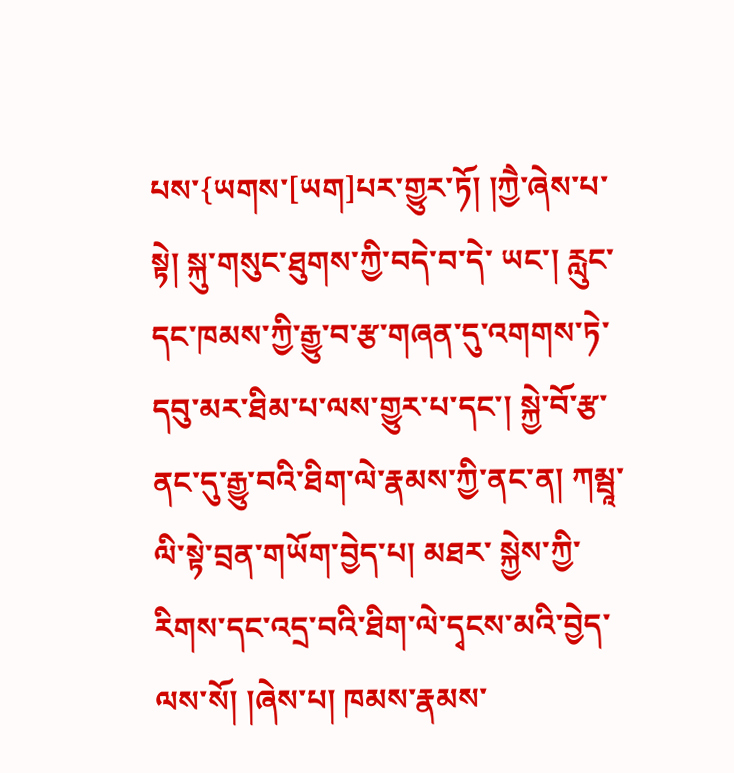པས་{ཡགས་[ཡག]པར་གྱུར་ཏོ། །ཀྱཻ་ཞེས་པ་སྟེ། སྐུ་གསུང་ཐུགས་ཀྱི་བདེ་བ་དེ་ ཡང་། རླུང་དང་ཁམས་ཀྱི་རྒྱུ་བ་རྩ་གཞན་དུ་འགགས་ཏེ་དབུ་མར་ཐིམ་པ་ལས་གྱུར་པ་དང་། སྐྱེ་བོ་རྩ་ནང་དུ་རྒྱུ་བའི་ཐིག་ལེ་རྣམས་ཀྱི་ནང་ན། ཀམྦཱ་ལི་སྟེ་བྲན་གཡོག་བྱེད་པ། མཐར་ སྐྱེས་ཀྱི་རིགས་དང་འདྲ་བའི་ཐིག་ལེ་དྭངས་མའི་བྱེད་ལས་སོ། །ཞེས་པ། ཁམས་རྣམས་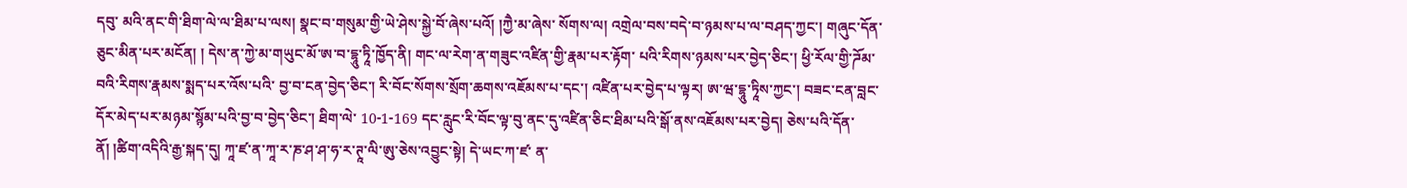དབུ་ མའི་ནང་གི་ཐིག་ལེ་ལ་ཐིམ་པ་ལས། སྣང་བ་གསུམ་གྱི་ཡེ་ཤེས་སྐྱེ་བོ་ཞེས་པའོ། །ཀྱཻ་མ་ཞེས་ སོགས་ལ། འགྲེལ་བས་བདེ་བ་ཉམས་པ་ལ་བཤད་ཀྱང་། གཞུང་དོན་ཅུང་མིན་པར་མངོན། ། དེས་ན་ཀྱེ་མ་གཡུང་མོ་ཨ་བ་དྷཱུ་ཏཱི་ཁྱོད་ནི། གང་ལ་རེག་ན་གཟུང་འཛིན་གྱི་རྣམ་པར་རྟོག་ པའི་རིགས་ཉམས་པར་བྱེད་ཅིང་། ཕྱི་རོལ་གྱི་ཌོམ་བའི་རིགས་རྣམས་སྨད་པར་འོས་པའི་ བྱ་བ་ངན་བྱེད་ཅིང་། རི་བོང་སོགས་སྲོག་ཆགས་འཇོམས་པ་དང་། འཛིན་པར་བྱེད་པ་ལྟར། ཨ་ཝ་དྷཱུ་ཏཱིས་ཀྱང་། བཟང་ངན་བླང་དོར་མེད་པར་མཉམ་སྙོམ་པའི་བྱ་བ་བྱེད་ཅིང་། ཐིག་ལེ་ 10-1-169 དང་རླུང་རི་བོང་ལྟ་བུ་ནང་དུ་འཛིན་ཅིང་ཐིམ་པའི་སྒོ་ནས་འཇོམས་པར་བྱེད། ཅེས་པའི་དོན་ ནོ། །ཚིག་འདིའི་རྒྱ་སྐད་དུ། ཀཱ་ཛ་ན་ཀཱ་ར་ཎ་ཤ་ཤ་ཧ་ར་ཊཱ་ལི་ཨུ་ཅེས་འབྱུང་སྟེ། དེ་ཡང་ཀ་ཛ་ ན་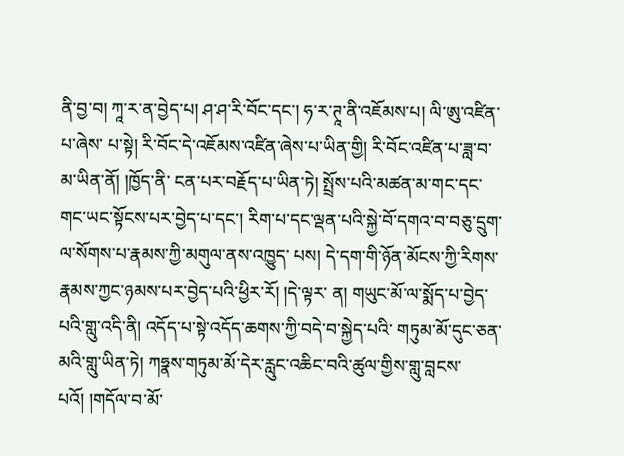ནི་བྱ་བ། ཀཱ་ར་ན་བྱེད་པ། ཤ་ཤ་རི་བོང་དང་། ཧ་ར་ཊཱ་ནི་འཇོམས་པ། ལི་ཨུ་འཛིན་པ་ཞེས་ པ་སྟེ། རི་བོང་དེ་འཇོམས་འཛིན་ཞེས་པ་ཡིན་གྱི། རི་བོང་འཛིན་པ་ཟླ་བ་མ་ཡིན་ནོ། །ཁྱོད་ནི་ ངན་པར་བརྗོད་པ་ཡིན་ཏེ། སྤྲོས་པའི་མཚན་མ་གང་དང་གང་ཡང་སྟོངས་པར་བྱེད་པ་དང་། རིག་པ་དང་ལྡན་པའི་སྐྱེ་བོ་དགའ་བ་བཅུ་དྲུག་ལ་སོགས་པ་རྣམས་ཀྱི་མགུལ་ནས་འཁྱུད་ པས། དེ་དག་གི་ཉོན་མོངས་ཀྱི་རིགས་རྣམས་ཀྱང་ཉམས་པར་བྱེད་པའི་ཕྱིར་རོ། །དེ་ལྟར་ ན། གཡུང་མོ་ལ་སྨོད་པ་བྱེད་པའི་གླུ་འདི་ནི། འདོད་པ་སྟེ་འདོད་ཆགས་ཀྱི་བདེ་བ་སྐྱེད་པའི་ གཏུམ་མོ་དུང་ཅན་མའི་གླུ་ཡིན་ཏེ། ཀཧྣས་གཏུམ་མོ་དེར་རླུང་འཆིང་བའི་ཚུལ་གྱིས་གླུ་བླངས་ པའོ། །གདོལ་བ་མོ་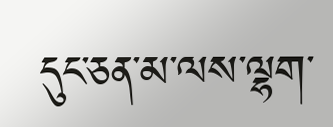དུང་ཅན་མ་ལས་ལྷག་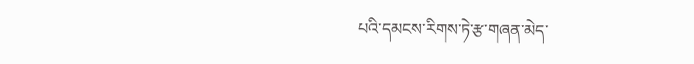པའི་དམངས་རིགས་ཏེ་རྩ་གཞན་མེད་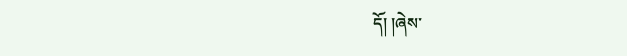དོ། །ཞེས་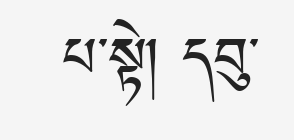པ་སྟེ། དབུ་